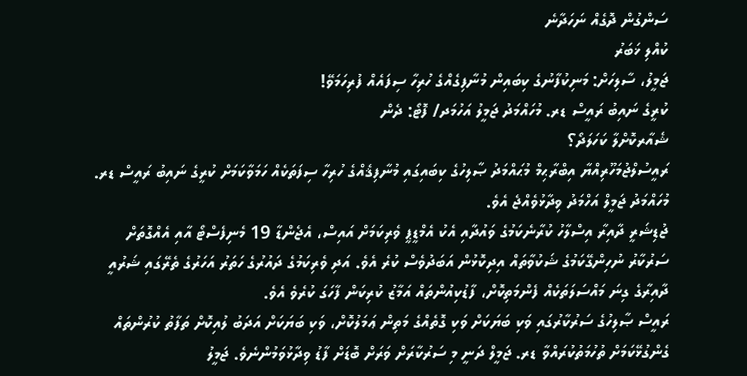ސަންގުން ދޮގެއް ނަހަދާނެ
ކުއްލި ޚަބަރު
ޖަމީލު، ސާލިހަށް: މަނިކުފާނުގެ ކިބައިން މުނާފިގެއްގެ ހުރިހާ ސިފައެއް ފުރިހަމަވޭ!
ކުރީގެ ނައިބު ރައީސް ޑރ. މުހައްމަދު ޖަމީލު އަހުމަދ/ ފޮޓޯ: ދެން
ޝެއާރކޮށްލާ ކަހަލަދޯ؟
ރައީސުލްޖުމަހޫރިއްޔާ އިބްރާޙިމް މުޙައްމަދު ޞާލިހުގެ ކިބައިގައި މުނާފިޤެއްގެ ހުރިހާ ސިފަތަކެއް ހަމަވާކަމަށް ކުރީގެ ނައިބު ރައީސް ޑރ. މުހައްމަދު ޖަމީލް އަހްމަދު ވިދާޅުވެއްޖެ އެވެ.
ޖުޑިޝަރީ ދާއިރާ އިސްލާހު ކުރާނެކަމުގެ ވައުދާއި އެކު އެމްޑީޕީ ވެރިކަމަށް އައިސް، އެޖެންޑާ 19 މެނިފެސްޓޯ އާއި އެއްގޮތަށް ސަރުކާރު ނުހިންގޭކަމުގެ ޝަކުވާތައް އިދިކޮޅުން އަބަދުވެސް ކުރެ އެވެ. އަދި ވެރިކަމުގެ ދައުރުގެ ހަތަރު އަހަރުގެ ތެރޭގައި ޝަރުއީ ދާއިރާގެ ގިނަ މައްސަލަތަކެއް ފެންމަތިކޮށް، ފާޑުކިއުންތައް އަމާޒު ކުރިކަން ފާހަގަ ކުރެވެ އެވެ.
ރައީސް ޞާލިހުގެ ސަރުކާރުގައި ވަކި ބަޔަކަށް ވަކި ގޮތެއްގެ މަތިން ޢަމަލުކޮށް، ވަކި ބަޔަކަށް އަދަބު ލުއިކޮށް ތަފާތު ކުރުންތައް ގެންގުޅޭކަމަށް ތުހުމަތުކުރައްވާ ޑރ. ޖަމީލް ދަނީ މި ސަރުކާރަށް ވަރަށް ބޮޑަށް ފާޑު ވިދާޅުވަމުންނެވެ. ޖަމީލު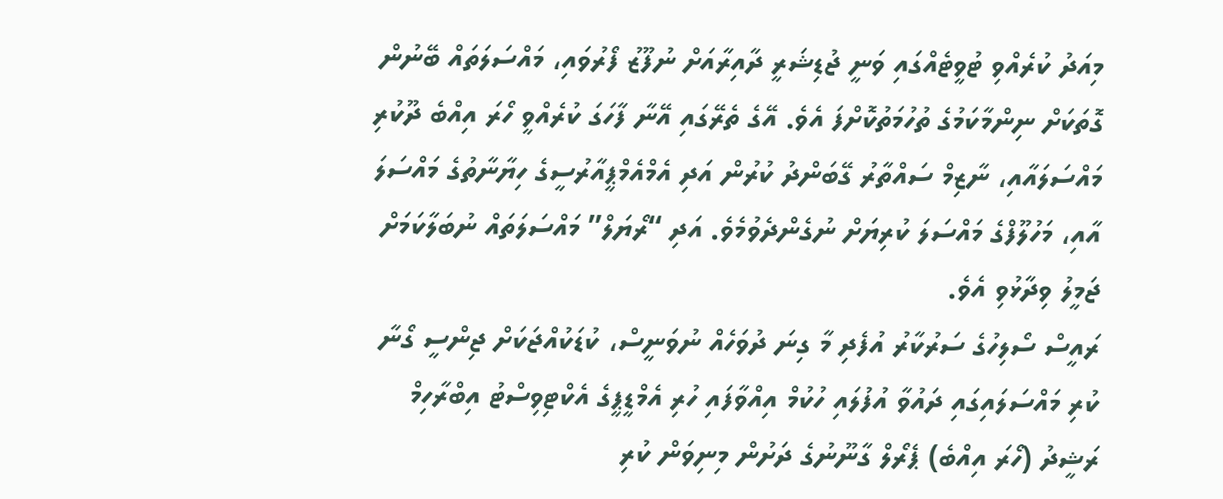މިއަދު ކުރެއްވި ޓުވީޓެއްގައި ވަނީ ޖުޑިޝަރީ ދާއިރާއަށް ނުފޫޒު ފޯރުވައި، މައްސަލަތައް ބޭނުން ގޮތަކަށް ނިންމާކަމުގެ ތުހުމަތުކޮށްފަ އެވެ. އޭގެ ތެރޭގައި އޭނާ ފާހަގަ ކުރެއްވީ ހޯރަ އިއްބެ ދޫކުރި މައްސަލައާއި، ނާޒިމް ސައްތާރު ގޭބަންދު ކުރުން އަދި އެމްއެމްޕީއާރުސީގެ ހިޔާނާތުގެ މައްސަލަ އާއި، މަހުލޫފްގެ މައްސަލަ ކުރިޔަށް ނުގެންދެވުމެވެ. އަދި “ރޯޔަލް” މައްސަލަތައް ނުބަލާކަމަށް ޖަމީލު ވިދާޅުވި އެވެ.
ރައީސް ސޯލިހުގެ ސަރުކާރު އުފެދި މާ ގިނަ ދުވަހެއް ނުވަނީސް، ކުޑަކުއްޖަކަށް ޖިންސީ ގޯނާ ކުރި މައްސަލައިގައި ދައުވާ އުފުލައި ހުކުމް އިއްވާފައި ހުރި އެމްޑީޕީގެ އެކްޓިވިސްޓު އިބްރާހިމް ރަޝީދު (ހޯރަ އިއްބެ) ޕެރޯލް ގާނޫނުގެ ދަށުން މިނިވަން ކުރި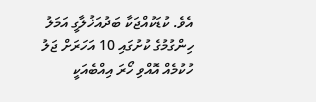އެވެ. ކުޑަކުއްޖަކާ ބަދުއަޚުލާގީ އަމަލު ހިންގުމުގެ ކުށުގައި 10 އަހަރަށް ޖަލު ހުކުމެއް އޮއްވި ހޯރަ އިއްބެއަކީ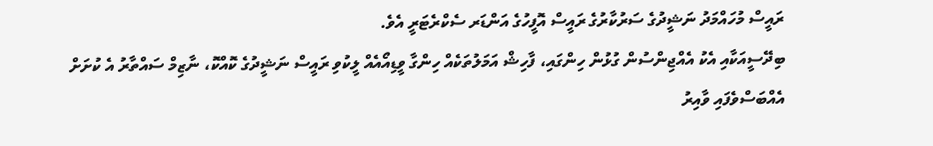ރައީސް މުހައްމަދު ނަޝީދުގެ ސަރުކާރުގެ ރައީސް އޮފީހުގެ އަންޑަރ ސެކްރެޓަރީ އެވެ.
ބިދޭސީއަކާއި އެކު އެއްޖިންސުން ގުޅުން ހިންގައި، ފާހިޝް އަމަލުތަކެއް ހިންގާ ވީޑިއޯއެއް ލީކުވި ރައީސް ނަޝީދުގެ ކޮއްކޮ، ނާޒިމް ސައްތާރު އެ ކުށަށް އެއްބަސްވެފައި ވާއިރު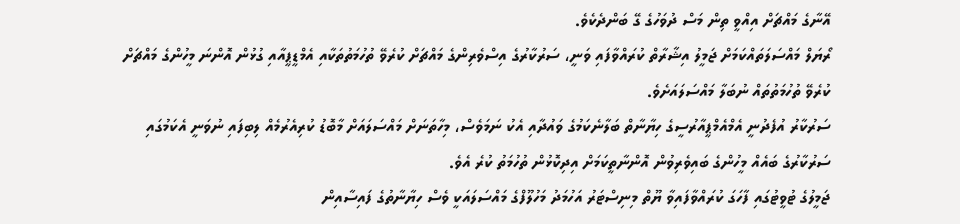އޭނާގެ މައްޗަށް އިއްވީ ތިން މަސް ދުވަހުގެ ގޭ ބަންދެކެވެ.
ރޯޔަލް މައްސަލަތައްކަމަށް ޖަމީލު އިޝާރާތް ކުރައްވާފައި ވަނީ، ސަރުކާރުގެ އިސްވެރިންގެ މައްޗަށް ކުރެވޭ ތުހުމަތުތަކާއި އެމްޑީޕީއާއި ގުޅުން އޮންނަ މީހުންގެ މައްޗަށް ކުރެވޭ ތުހުމަތުތައް ނުބަލާ މައްސަލައަށެވެ.
ސަރުކާރު އުފެދުނީ އެމްއެމްޕީއާރުސީގެ ހިޔާނާތް ބަލާނެކަމުގެ ވައުދާއި އެކު ނަމަވެސް، މިހާތަނަށް މައްސަލައަށް މާބޮޑު ކުރިއެރުމެއް ލިބިފައި ނުވަނީ އެކަމުގައި ސަރުކާރުގެ ބައެއް މީހުންގެ ބައިވެރިވުން އޮންނާތީކަމަށް އިދިކޮޅުން ތުހުމަތު ކުރެ އެވެ.
ޖަމީލުގެ ޓުވީޓުގައި ފާހަގަ ކުރައްވާފައިވާ ޔޫތް މިނިސްޓަރު އަހުމަދު މަހުލޫފްގެ މައްސަލައަކީ ވެސް ހިޔާނާތުގެ ފައިސާއިން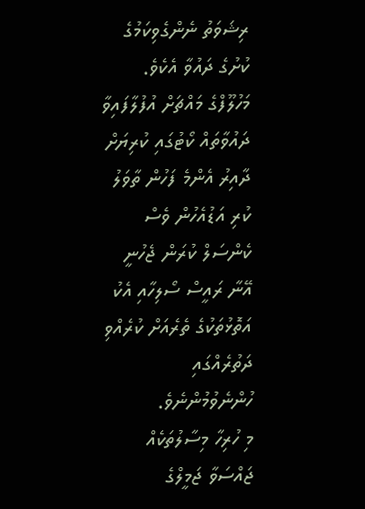ރިޝަވަތު ނެންގެވިކަމުގެ ކުށުގެ ދައުވާ އެކެވެ. މަހުލޫފްގެ މައްޗަށް އުފުލާފައިވާ ދައުވާތައް ކޯޓުގައި ކުރިޔަށް ދާއިރު އެންމެ ފަހުން ތާވަލު ކުރި އަޑުއެހުން ވެސް ކެންސަލް ކުރަން ޖެހުނީ އޭނާ ރައީސް ސޯލިހާއި އެކު އަތޮޅުތަކުގެ ތެރެއަށް ކުރެއްވި ދަތުރެއްގައި ހުންނެވުމުންނެވެ.
މި ހުރިހާ މިސާލުތަކެއް ޖައްސަވާ ޖަމީލްގެ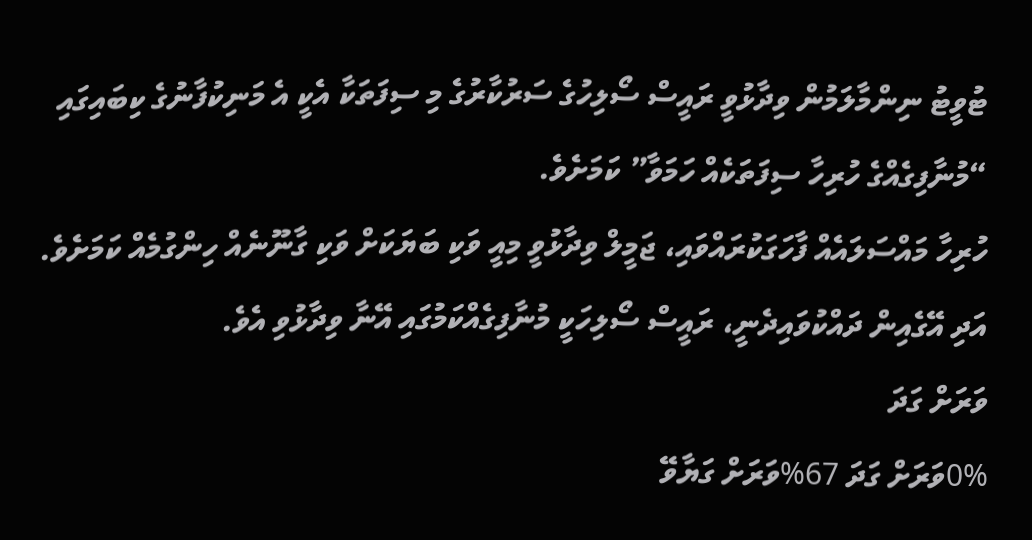ޓުވީޓު ނިންމާލަމުން ވިދާޅުވީ ރައީސް ސޯލިހުގެ ސަރުކާރުގެ މި ސިފަތަކާ އެކީ އެ މަނިކުފާނުގެ ކިބައިގައި “މުނާފިގެއްގެ ހުރިހާ ސިފަތަކެއް ހަމަވާ” ކަމަށެވެ.
ހުރިހާ މައްސަލައެއް ފާހަގަކުރައްވައި، ޖަމީލް ވިދާޅުވީ މިއީ ވަކި ބަޔަކަށް ވަކި ގާނޫނެއް ހިންގުމެއް ކަމަށެވެ. އަދި އޭގެއިން ދައްކުވައިދެނީ، ރައީސް ސޯލިހަކީ މުނާފިގެއްކަމުގައި އޭނާ ވިދާޅުވި އެވެ.
ވަރަށް ގަދަ
0%ވަރަށް ގަދަ 67%ވަރަށް ގަޔާވޭ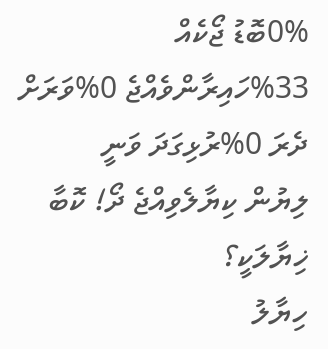0%ބޮޑު ޖޯކެއް 33%ހައިރާންވެއްޖެ 0%ވަރަށް ދެރަ 0%ރުޅިގަދަ ވަނީ
ލިޔުން ކިޔާލެވިއްޖެ ދޯ! ކޮބާ ޚިޔާލަކީ؟
ހިޔާލު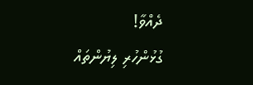ދެއްވާ!
ގުޅުންހުރި ލިޔުންތައް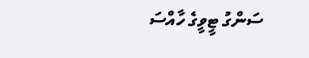ސަންގު ޓީވީގެ ހާއްސަ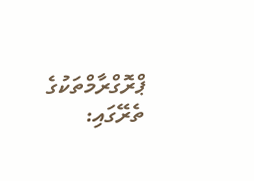ޕްރޮގްރާމްތަކުގެ ތެރޭގައި: